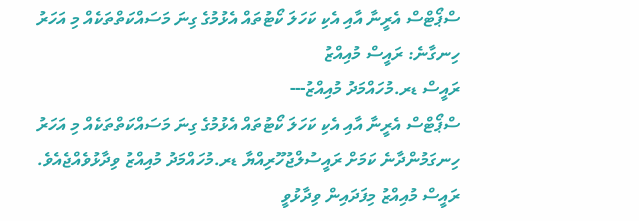ސްޕޯޓްސް އެރީނާ އާއި އެކި ކަހަލަ ކޯޓުތައް އެޅުމުގެ ގިނަ މަސައްކަތްތަކެއް މި އަހަރު ހިނގާނެ: ރައީސް މުއިއްޒު
ރައީސް ޑރ.މުހައްމަދު މުއިއްޒު---
ސްޕޯޓްސް އެރީނާ އާއި އެކި ކަހަލަ ކޯޓުތައް އެޅުމުގެ ގިނަ މަސައްކަތްތަކެއް މި އަހަރު ހިނގަމުންދާނެ ކަމަށް ރައީސުލްޖުހޫރިއްޔާ ޑރ.މުހައްމަދު މުއިއްޒު ވިދާޅުވެއްޖެއެވެ.
ރައީސް މުއިއްޒު މިފަދައިން ވިދާޅުވީ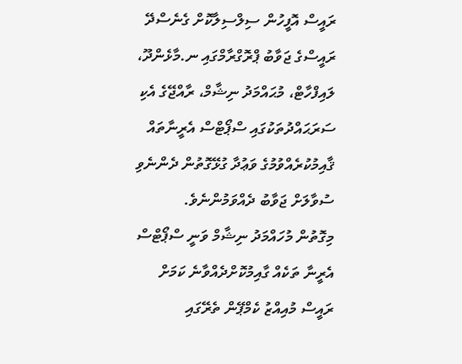ރައީސް އޮފީހުން ސިލްސިލާކޮށް ގެނެސްދޭ ރައީސްގެ ޖަވާބު ޕްރޮގްރާމްގައި ނ.މާޅެންދޫ، ލައިފްހާޓް، މުޙައްމަދު ނިޝާމް، ރާއްޖޭގެ އެކި ސަރަޙައްދުތަކުގައި ސްޕޯޓްސް އެރީނާތައް ޤާއިމުކުރެއްވުމުގެ ވަޢުދާ ގުޅޭގޮތުން ދެންނެވި ސުވާލަށް ޖަވާބު ދެއްވަމުންނެވެ.
މިގޮތުން މުހައްމަދު ނިޝާމް ވަނީ ސްޕޯޓްސް އެރީނާ ތަކެއް ގާއިމުކޮށްދެއްވާނެ ކަމަށް ރައީސް މުއިއްޒު ކެމްޕޭން ތެރޭގައި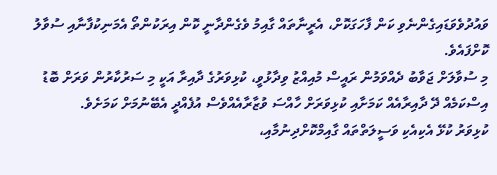ވައުދުވެވަޑައިގެންނެވި ކަން ފާހަގަކޮށް، އެރީނާތައް ގާއިމު ވެގެންދާނީ ކޮން އިރަކުންތޯ އެމަނިކުފާނާއި ސުވާލު ކޮށްފައެވެ.
މި ސުވާލަށް ޖަވާބު ދެއްވަމުން ރައީސް މުއިއްޒު ވިދާޅުވީ، ކުޅިވަރުގެ ދާއިރާ އަކީ މި ސަރުކާރުން ވަރަށް ބޮޑު އިސްކަމެއް ދޭ ދާއިރާއެއް ކަމަށާއި ކުޅިވަރަށް ހާއްސަ ވުޒާރާއެއްވެސް އުފެއްދީ އެބޭނުމަށް ކަމަށެވެ.
ކުޅިވަރު ކުޅޭ އެކިއެކި ވަސީލަތްތައް ގާއިމްކޮށްދިނުމާއި،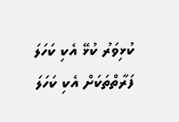ކުޅިވަރު ކުޅޭ އެކި ކަހަލަ ފަރާތްތަކަށް އެކި ކަހަލަ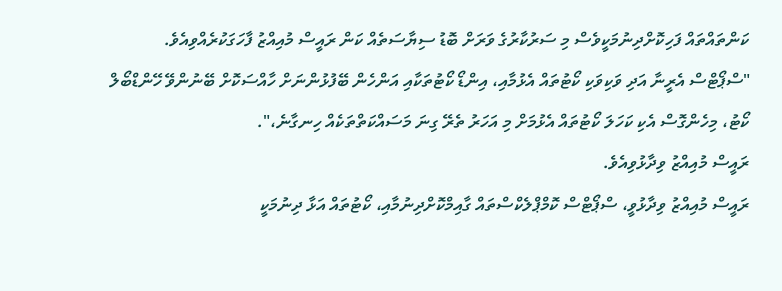ކަންތައްތައް ފަހިކޮށްދިނުމަކީވެސް މި ސަރުކާރުގެ ވަރަށް ބޮޑު ސިޔާސަތެއް ކަން ރައީސް މުއިއްޒު ފާހަގަކުރެއްވިއެވެ.
"ސްޕޯޓްސް އެރީނާ އަދި ވަކިވަކި ކޯޓުތައް އެޅުމާއި، އިންޑޯ ކޯޓުތަކާއި އަންހެން ބޭފުޅުންނަށް ހާއްސަކޮށް ބޭނުންވޭ ހޭންޑްބޯލް ކޯޓު، މިހެންގޮސް އެކި ކަހަލަ ކޯޓުތައް އެޅުމަށް މި އަހަރު ތެރޭ ގިނަ މަސައްކަތްތަކެއް ހިނގާނެ،".
ރައީސް މުއިއްޒު ވިދާޅުވިއެވެ.
ރައީސް މުއިއްޒު ވިދާޅުވީ، ސްޕޯޓްސް ކޮމްޕްލެކްސްތައް ގާއިމްކޮށްދިނުމާއި، ކޯޓުތައް އަޅާ ދިނުމަކީ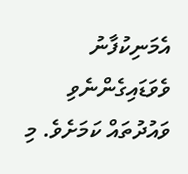އެމަނިކުފާނު ވެވަޑައިގެންނެވި ވައުދުތައް ކަމަށެވެ. މި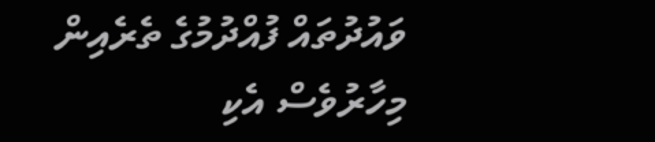ވައުދުތައް ފުއްދުމުގެ ތެރެއިން މިހާރުވެސް އެކި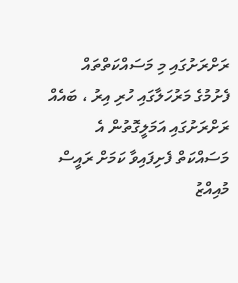ރަށްރަށުގައި މި މަސައްކަތްތައް ފެށުމުގެ މަރުހަލާގައި ހުރި އިރު ، ބައެއް ރަށްރަށުގައި އަމަލީގޮތުން އެ މަސައްކަތް ފެށިފައިވާ ކަމަށް ރައީސް މުއިއްޒު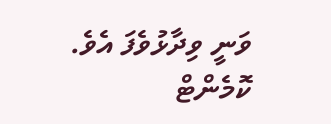ވަނީ ވިދާޅުވެފަ އެވެ.
ކޮމެންޓް